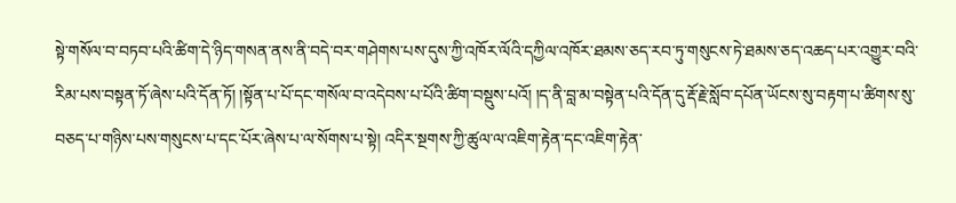སྟེ་གསོལ་བ་བཏབ་པའི་ཚིག་དེ་ཉིད་གསན་ནས་ནི་བདེ་བར་གཤེགས་པས་དུས་ཀྱི་འཁོར་ལོའི་དཀྱིལ་འཁོར་ཐམས་ཅད་རབ་ཏུ་གསུངས་ཏེ་ཐམས་ཅད་འཆད་པར་འགྱུར་བའི་རིམ་པས་བསྟན་ཏོ་ཞེས་པའི་དོན་ཏོ། །སྟོན་པ་པོ་དང་གསོལ་བ་འདེབས་པ་པོའི་ཚིག་བསྡུས་པའོ། །ད་ནི་བླ་མ་བསྟེན་པའི་དོན་དུ་རྡོ་རྗེ་སློབ་དཔོན་ཡོངས་སུ་བརྟག་པ་ཚིགས་སུ་བཅད་པ་གཉིས་པས་གསུངས་པ་དང་པོར་ཞེས་པ་ལ་སོགས་པ་སྟེ། འདིར་སྔགས་ཀྱི་ཚུལ་ལ་འཇིག་རྟེན་དང་འཇིག་རྟེན་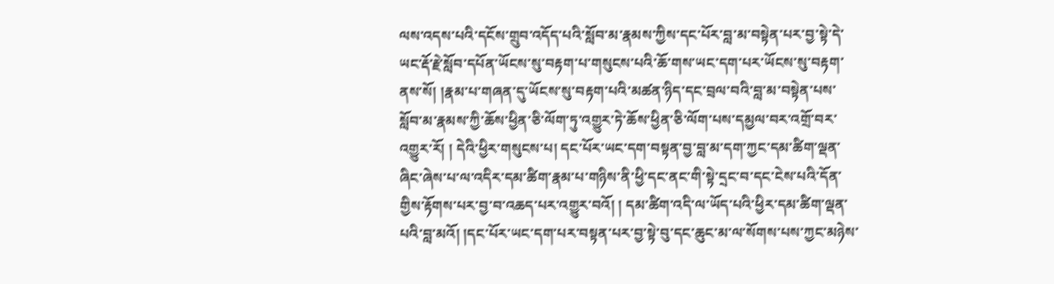ལས་འདས་པའི་དངོས་གྲུབ་འདོད་པའི་སློབ་མ་རྣམས་ཀྱིས་དང་པོར་བླ་མ་བསྟེན་པར་བྱ་སྟེ་དེ་ཡང་རྡོ་རྗེ་སློབ་དཔོན་ཡོངས་སུ་བརྟག་པ་གསུངས་པའི་ཆོ་གས་ཡང་དག་པར་ཡོངས་སུ་བརྟག་ནས་སོ། །རྣམ་པ་གཞན་དུ་ཡོངས་སུ་བརྟག་པའི་མཚན་ཉིད་དང་བྲལ་བའི་བླ་མ་བསྟེན་པས་སློབ་མ་རྣམས་ཀྱི་ཆོས་ཕྱིན་ཅི་ལོག་ཏུ་འགྱུར་ཏེ་ཆོས་ཕྱིན་ཅི་ལོག་པས་དམྱལ་བར་འགྲོ་བར་འགྱུར་རོ། ། དེའི་ཕྱིར་གསུངས་པ། དང་པོར་ཡང་དག་བསྟན་བྱ་བླ་མ་དག་ཀྱང་དམ་ཚིག་ལྡན་ཞིང་ཞེས་པ་ལ་འདིར་དམ་ཚིག་རྣམ་པ་གཉིས་ནི་ཕྱི་དང་ནང་གི་སྟེ་དྲང་བ་དང་ངེས་པའི་དོན་གྱིས་རྟོགས་པར་བྱ་བ་འཆད་པར་འགྱུར་བའོ། ། དམ་ཚིག་འདི་ལ་ཡོད་པའི་ཕྱིར་དམ་ཚིག་ལྡན་པའི་བླ་མའོ། །དང་པོར་ཡང་དག་པར་བསྟན་པར་བྱ་སྟེ་བུ་དང་ཆུང་མ་ལ་སོགས་པས་ཀྱང་མཉེས་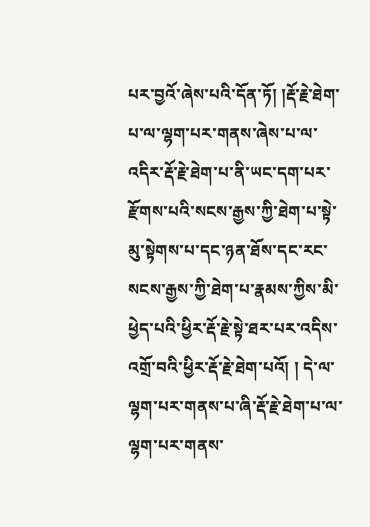པར་བྱའོ་ཞེས་པའི་དོན་ཏོ། །རྡོ་རྗེ་ཐེག་པ་ལ་ལྷག་པར་གནས་ཞེས་པ་ལ་འདིར་རྡོ་རྗེ་ཐེག་པ་ནི་ཡང་དག་པར་རྫོགས་པའི་སངས་རྒྱས་ཀྱི་ཐེག་པ་སྟེ་མུ་སྟེགས་པ་དང་ཉན་ཐོས་དང་རང་སངས་རྒྱས་ཀྱི་ཐེག་པ་རྣམས་ཀྱིས་མི་ཕྱེད་པའི་ཕྱིར་རྡོ་རྗེ་སྟེ་ཐར་པར་འདིས་འགྲོ་བའི་ཕྱིར་རྡོ་རྗེ་ཐེག་པའོ། ། དེ་ལ་ལྷག་པར་གནས་པ་ཞི་རྡོ་རྗེ་ཐེག་པ་ལ་ལྷག་པར་གནས་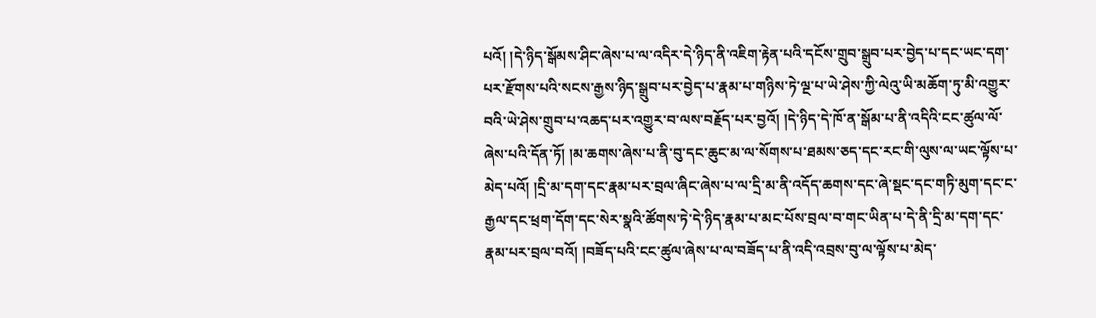པའོ། །དེ་ཉིད་སྒོམས་ཤིང་ཞེས་པ་ལ་འདིར་དེ་ཉིད་ནི་འཇིག་རྟེན་པའི་དངོས་གྲུབ་སྒྲུབ་པར་བྱེད་པ་དང་ཡང་དག་པར་རྫོགས་པའི་སངས་རྒྱས་ཉིད་སྒྲུབ་པར་བྱེད་པ་རྣམ་པ་གཉིས་ཏེ་ལྔ་པ་ཡེ་ཤེས་ཀྱི་ལེའུ་ཡི་མཆོག་ཏུ་མི་འགྱུར་བའི་ཡེ་ཤེས་གྲུབ་པ་འཆད་པར་འགྱུར་བ་ལས་བརྗོད་པར་བྱའོ། །དེ་ཉིད་དེ་ཁོ་ན་སྒོམ་པ་ནི་འདིའི་ངང་ཚུལ་ལོ་ཞེས་པའི་དོན་ཏོ། །མ་ཆགས་ཞེས་པ་ནི་བུ་དང་ཆུང་མ་ལ་སོགས་པ་ཐམས་ཅད་དང་རང་གི་ལུས་ལ་ཡང་ལྟོས་པ་མེད་པའོ། །དྲི་མ་དག་དང་རྣམ་པར་བྲལ་ཞིང་ཞེས་པ་ལ་དྲི་མ་ནི་འདོད་ཆགས་དང་ཞེ་སྡང་དང་གཏི་མུག་དང་ང་རྒྱལ་དང་ཕྲག་དོག་དང་སེར་སྣའི་ཚོགས་ཏེ་དེ་ཉིད་རྣམ་པ་མང་པོས་བྲལ་བ་གང་ཡིན་པ་དེ་ནི་དྲི་མ་དག་དང་རྣམ་པར་བྲལ་བའོ། །བཟོད་པའི་ངང་ཚུལ་ཞེས་པ་ལ་བཟོད་པ་ནི་འདི་འབྲས་བུ་ལ་ལྟོས་པ་མེད་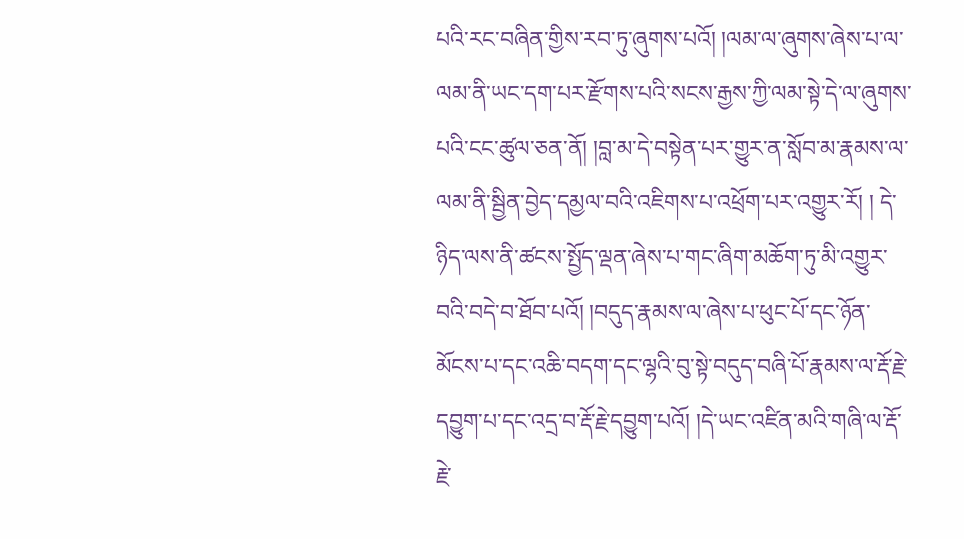པའི་རང་བཞིན་གྱིས་རབ་ཏུ་ཞུགས་པའོ། །ལམ་ལ་ཞུགས་ཞེས་པ་ལ་ལམ་ནི་ཡང་དག་པར་རྫོགས་པའི་སངས་རྒྱས་ཀྱི་ལམ་སྟེ་དེ་ལ་ཞུགས་པའི་ངང་ཚུལ་ཅན་ནོ། །བླ་མ་དེ་བསྟེན་པར་གྱུར་ན་སློབ་མ་རྣམས་ལ་ལམ་ནི་སྦྱིན་བྱེད་དམྱལ་བའི་འཇིགས་པ་འཕྲོག་པར་འགྱུར་རོ། ། དེ་ཉིད་ལས་ནི་ཚངས་སྤྱོད་ལྡན་ཞེས་པ་གང་ཞིག་མཆོག་ཏུ་མི་འགྱུར་བའི་བདེ་བ་ཐོབ་པའོ། །བདུད་རྣམས་ལ་ཞེས་པ་ཕུང་པོ་དང་ཉོན་མོངས་པ་དང་འཆི་བདག་དང་ལྷའི་བུ་སྟེ་བདུད་བཞི་པོ་རྣམས་ལ་རྡོ་རྗེ་དབྱུག་པ་དང་འདྲ་བ་རྡོ་རྗེ་དབྱུག་པའོ། །དེ་ཡང་འཛིན་མའི་གཞི་ལ་རྡོ་རྗེ་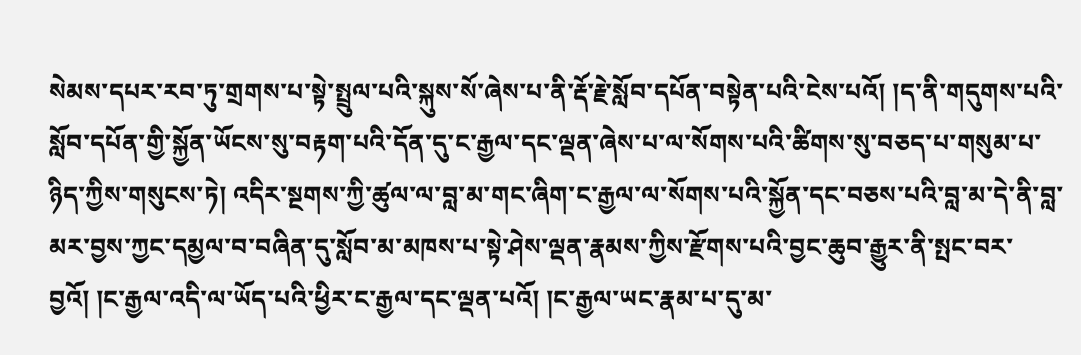སེམས་དཔར་རབ་ཏུ་གྲགས་པ་སྟེ་སྤྲུལ་པའི་སྐུས་སོ་ཞེས་པ་ནི་རྡོ་རྗེ་སློབ་དཔོན་བསྟེན་པའི་ངེས་པའོ། །ད་ནི་གདུགས་པའི་སློབ་དཔོན་གྱི་སྐྱོན་ཡོངས་སུ་བརྟག་པའི་དོན་དུ་ང་རྒྱལ་དང་ལྡན་ཞེས་པ་ལ་སོགས་པའི་ཚིགས་སུ་བཅད་པ་གསུམ་པ་ཉིད་ཀྱིས་གསུངས་ཏེ། འདིར་སྔགས་ཀྱི་ཚུལ་ལ་བླ་མ་གང་ཞིག་ང་རྒྱལ་ལ་སོགས་པའི་སྐྱོན་དང་བཅས་པའི་བླ་མ་དེ་ནི་བླ་མར་བྱས་ཀྱང་དམྱལ་བ་བཞིན་དུ་སློབ་མ་མཁས་པ་སྟེ་ཤེས་ལྡན་རྣམས་ཀྱིས་རྫོགས་པའི་བྱང་ཆུབ་རྒྱུར་ནི་སྤང་བར་བྱའོ། །ང་རྒྱལ་འདི་ལ་ཡོད་པའི་ཕྱིར་ང་རྒྱལ་དང་ལྡན་པའོ། །ང་རྒྱལ་ཡང་རྣམ་པ་དུ་མ་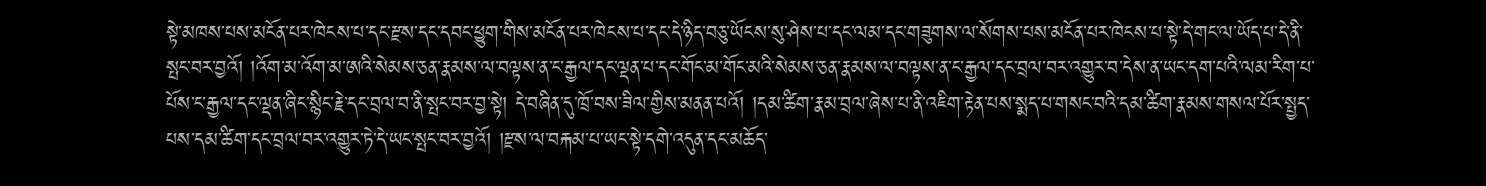སྟེ་མཁས་པས་མངོན་པར་ཁེངས་པ་དང་རྫས་དང་དབང་ཕྱུག་གིས་མངོན་པར་ཁེངས་པ་དང་དེ་ཉིད་བཅུ་ཡོངས་སུ་ཤེས་པ་དང་ལམ་དང་གཟུགས་ལ་སོགས་པས་མངོན་པར་ཁེངས་པ་སྟེ་དེ་གང་ལ་ཡོད་པ་དེ་ནི་སྤང་བར་བྱའོ། །འོག་མ་འོག་མ་ཨའི་སེམས་ཅན་རྣམས་ལ་བལྟས་ན་ང་རྒྱལ་དང་ལྡན་པ་དང་གོང་མ་གོང་མའི་སེམས་ཅན་རྣམས་ལ་བལྟས་ན་ང་རྒྱལ་དང་བྲལ་བར་འགྱུར་བ་དེས་ན་ཡང་དག་པའི་ལམ་རིག་པ་པོས་ང་རྒྱལ་དང་ལྡན་ཞིང་སྙིང་རྗེ་དང་བྲལ་བ་ནི་སྤང་བར་བྱ་སྟེ། དེ་བཞིན་དུ་ཁྲོ་བས་ཟིལ་གྱིས་མནན་པའོ། །དམ་ཚིག་རྣམ་བྲལ་ཞེས་པ་ནི་འཇིག་རྟེན་པས་སྨད་པ་གསང་བའི་དམ་ཚིག་རྣམས་གསལ་པོར་སྤྱད་པས་དམ་ཚིག་དང་བྲལ་བར་འགྱུར་ཏེ་དེ་ཡང་སྤང་བར་བྱའོ། །རྫས་ལ་བརྐམ་པ་ཡང་སྟེ་དགེ་འདུན་དང་མཆོད་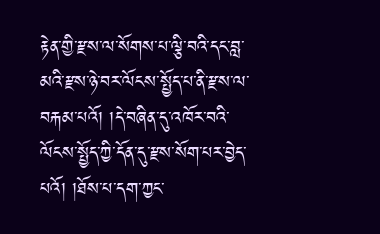རྟེན་གྱི་རྫས་ལ་སོགས་པ་ལྕི་བའི་དང་བླ་མའི་རྫས་ཉེ་བར་ལོངས་སྤྱོད་པ་ནི་རྫས་ལ་བརྐམ་པའོ། །དེ་བཞིན་དུ་འཁོར་བའི་ལོངས་སྤྱོད་ཀྱི་དོན་དུ་རྫས་སོག་པར་བྱེད་པའོ། །ཐོས་པ་དག་ཀྱང་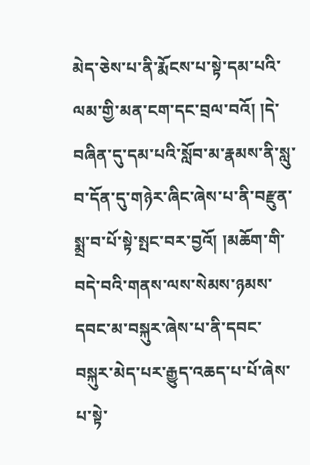མེད་ཅེས་པ་ནི་རྨོངས་པ་སྟེ་དམ་པའི་ལམ་གྱི་མན་ངག་དང་བྲལ་བའོ། །དེ་བཞིན་དུ་དམ་པའི་སློབ་མ་རྣམས་ནི་སླུ་བ་དོན་དུ་གཉེར་ཞིང་ཞེས་པ་ནི་བརྫུན་སྨྲ་བ་པོ་སྟེ་སྤང་བར་བྱའོ། །མཆོག་གི་བདེ་བའི་གནས་ལས་སེམས་ཉམས་དབང་མ་བསྐུར་ཞེས་པ་ནི་དབང་བསྐུར་མེད་པར་རྒྱུད་འཆད་པ་པོ་ཞེས་པ་སྟེ་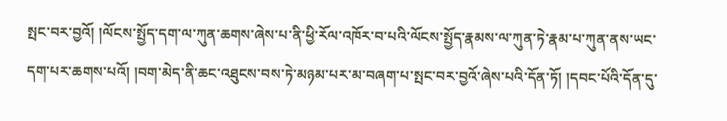སྤང་བར་བྱའོ། །ལོངས་སྤྱོད་དག་ལ་ཀུན་ཆགས་ཞེས་པ་ནི་ཕྱི་རོལ་འཁོར་བ་པའི་ལོངས་སྤྱོད་རྣམས་ལ་ཀུན་ཏེ་རྣམ་པ་ཀུན་ནས་ཡང་དག་པར་ཆགས་པའོ། །བག་མེད་ནི་ཆང་འཐུངས་བས་ཏེ་མཉམ་པར་མ་བཞག་པ་སྤང་བར་བྱའོ་ཞེས་པའི་དོན་ཏོ། །དབང་པོའི་དོན་དུ་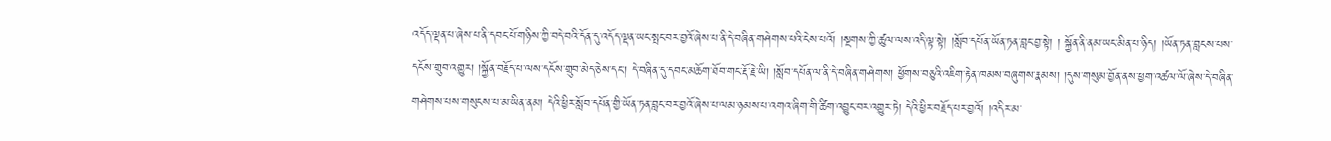འདོད་ལྡན་པ་ཞེས་པ་ནི་དབང་པོ་གཉིས་ཀྱི་བདེ་བའི་དོན་དུ་འདོད་ལྡན་ཡང་སྤང་བར་བྱའོ་ཞེས་པ་ནི་དེ་བཞིན་གཤེགས་པའི་ངེས་པའོ། །སྔགས་ཀྱི་ཚུལ་ལས་འདི་ལྟ་སྟེ། །སློབ་དཔོན་ཡོན་ཏན་བླང་བྱ་སྟེ། ། སྐྱོན་ནི་ནམ་ཡང་མིན་པ་ཉིད། །ཡོན་ཏན་བླངས་པས་དངོས་གྲུབ་འགྱུར། །སྐྱོན་བརྗོད་པ་ལས་དངོས་གྲུབ་མེད་ཅེས་དང་། དེ་བཞིན་དུ་དབང་མཆོག་ཐོབ་གང་རྡོ་རྗེ་ཡི། །སློབ་དཔོན་ལ་ནི་དེ་བཞིན་གཤེགས། ཕྱོགས་བཅུའི་འཇིག་རྟེན་ཁམས་བཞུགས་རྣམས། །དུས་གསུམ་བྱོན་ནས་ཕྱག་འཚལ་ལོ་ཞེས་དེ་བཞིན་གཤེགས་པས་གསུངས་པ་མ་ཡིན་ནམ། དེའི་ཕྱིར་སློབ་དཔོན་གྱི་ཡོན་ཏན་བླང་བར་བྱའོ་ཞེས་པ་ལམ་ཉམས་པ་འགའ་ཞིག་གི་ཚིག་འབྱུང་བར་འགྱུར་ཏེ། དེའི་ཕྱིར་བརྗོད་པར་བྱའོ། །འདིར་མ་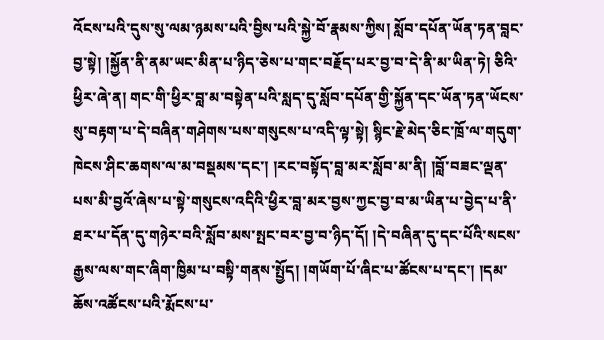འོངས་པའི་དུས་སུ་ལམ་ཉམས་པའི་བྱིས་པའི་སྐྱེ་བོ་རྣམས་ཀྱིས། སློབ་དཔོན་ཡོན་ཏན་བླང་བྱ་སྟེ། །སྐྱོན་ནི་ནམ་ཡང་མིན་པ་ཉིད་ཅེས་པ་གང་བརྗོད་པར་བྱ་བ་དེ་ནི་མ་ཡིན་ཏེ། ཅིའི་ཕྱིར་ཞེ་ན། གང་གི་ཕྱིར་བླ་མ་བསྟེན་པའི་སླད་དུ་སློབ་དཔོན་གྱི་སྐྱོན་དང་ཡོན་ཏན་ཡོངས་སུ་བརྟག་པ་དེ་བཞིན་གཤེགས་པས་གསུངས་པ་འདི་ལྟ་སྟེ། སྙིང་རྗེ་མེད་ཅིང་ཁྲོ་ལ་གདུག་ཁེངས་ཤིང་ཆགས་ལ་མ་བསྡམས་དང་། །རང་བསྟོད་བླ་མར་སློབ་མ་ནི། །བློ་བཟང་ལྡན་པས་མི་བྱའོ་ཞེས་པ་སྟེ་གསུངས་འདིའི་ཕྱིར་བླ་མར་བྱས་ཀྱང་བྱ་བ་མ་ཡིན་པ་བྱེད་པ་ནི་ཐར་པ་དོན་དུ་གཉེར་བའི་སློབ་མས་སྤང་བར་བྱ་བ་ཉིད་དོ། །དེ་བཞིན་དུ་དང་པོའི་སངས་རྒྱས་ལས་གང་ཞིག་ཁྱིམ་པ་བསྟི་གནས་སྤྱོད། །གཡོག་པོ་ཞིང་པ་ཚོངས་པ་དང་། །དམ་ཆོས་འཚོངས་པའི་རྨོངས་པ་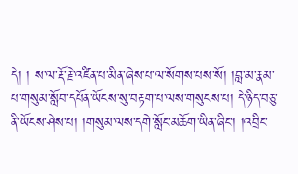དེ། ། ས་ལ་རྡོ་རྗེ་འཛིན་པ་མིན་ཞེས་པ་ལ་སོགས་པས་སོ། །བླ་མ་རྣམ་པ་གསུམ་སློབ་དཔོན་ཡོངས་སུ་བརྟག་པ་ལས་གསུངས་པ། དེ་ཉིད་བཅུ་ནི་ཡོངས་ཤེས་པ། །གསུམ་ལས་དགེ་སློང་མཆོག་ཡིན་ཞིང་། །འབྲིང་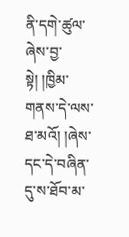ནི་དགེ་ཚུལ་ཞེས་བྱ་སྟེ། །ཁྱིམ་གནས་དེ་ལས་ཐ་མའོ། །ཞེས་དང་དེ་བཞིན་དུ་ས་ཐོབ་མ་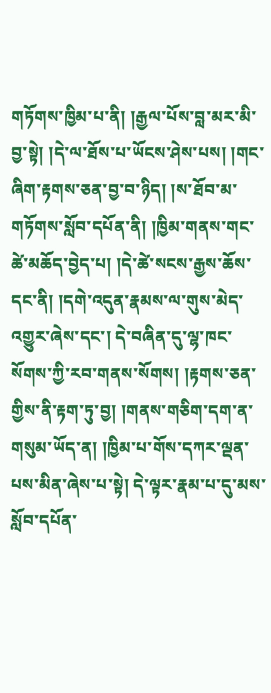གཏོགས་ཁྱིམ་པ་ནི། །རྒྱལ་པོས་བླ་མར་མི་བྱ་སྟེ། །དེ་ལ་ཐོས་པ་ཡོངས་ཤེས་པས། །གང་ཞིག་རྟགས་ཅན་བྱ་བ་ཉིད། །ས་ཐོབ་མ་གཏོགས་སློབ་དཔོན་ནི། །ཁྱིམ་གནས་གང་ཚེ་མཆོད་བྱེད་པ། །དེ་ཚེ་སངས་རྒྱས་ཆོས་དང་ནི། །དགེ་འདུན་རྣམས་ལ་གུས་མེད་འགྱུར་ཞེས་དང་། དེ་བཞིན་དུ་ལྷ་ཁང་སོགས་ཀྱི་རབ་གནས་སོགས། །རྟགས་ཅན་གྱིས་ནི་རྟག་ཏུ་བྱ། །གནས་གཅིག་དག་ན་གསུམ་ཡོད་ན། །ཁྱིམ་པ་གོས་དཀར་ལྡན་པས་མིན་ཞེས་པ་སྟེ། དེ་ལྟར་རྣམ་པ་དུ་མས་སློབ་དཔོན་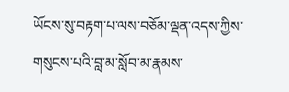ཡོངས་སུ་བརྟག་པ་ལས་བཅོམ་ལྡན་འདས་ཀྱིས་གསུངས་པའི་བླ་མ་སློབ་མ་རྣམས་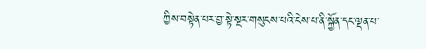ཀྱིས་བསྟེན་པར་བྱ་སྟེ་སྔར་གསུངས་པའི་ངེས་པ་ནི་སྐྱོན་དང་ལྡན་པ་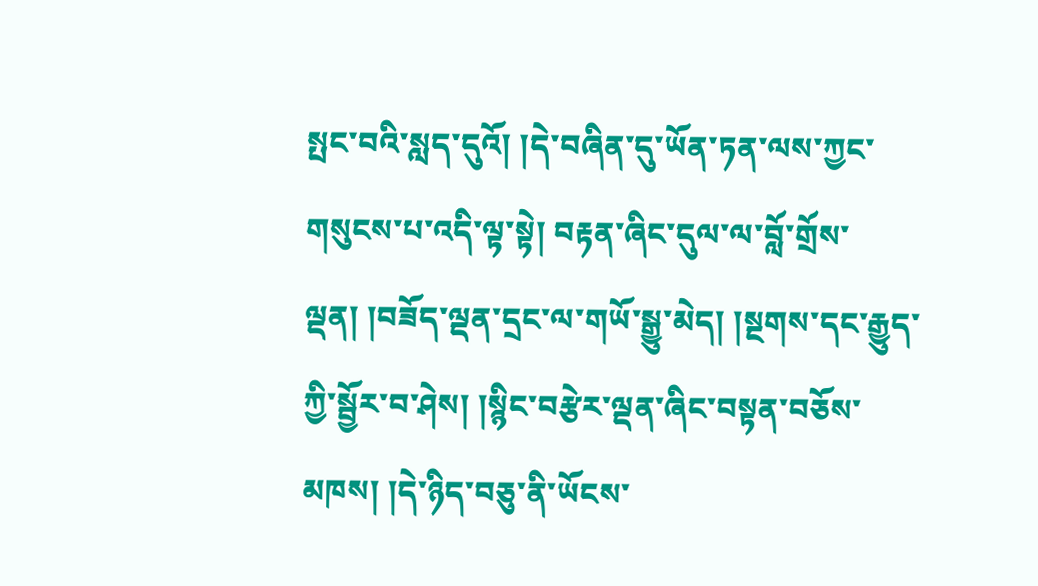སྤང་བའི་སླད་དུའོ། །དེ་བཞིན་དུ་ཡོན་ཏན་ལས་ཀྱང་གསུངས་པ་འདི་ལྟ་སྟེ། བརྟན་ཞིང་དུལ་ལ་བློ་གྲོས་ལྡན། །བཟོད་ལྡན་དྲང་ལ་གཡོ་སྒྱུ་མེད། །སྔགས་དང་རྒྱུད་ཀྱི་སྦྱོར་བ་ཤེས། །སྙིང་བརྩེར་ལྡན་ཞིང་བསྟན་བཅོས་མཁས། །དེ་ཉིད་བཅུ་ནི་ཡོངས་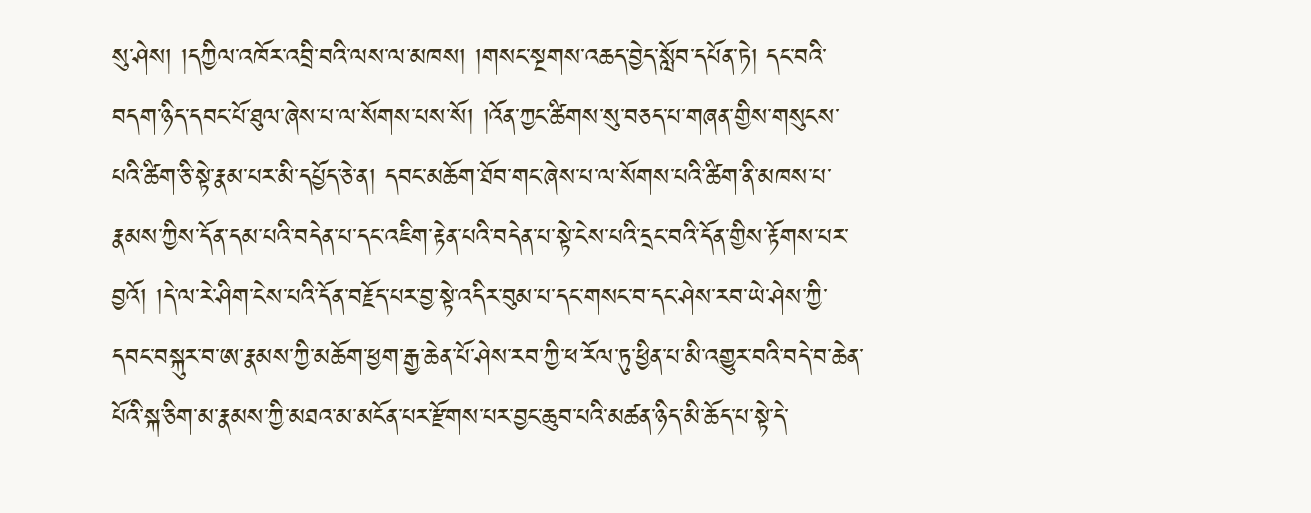སུ་ཤེས། །དཀྱིལ་འཁོར་འབྲི་བའི་ལས་ལ་མཁས། །གསང་སྔགས་འཆད་བྱེད་སློབ་དཔོན་ཏེ། དང་བའི་བདག་ཉིད་དབང་པོ་ཐུལ་ཞེས་པ་ལ་སོགས་པས་སོ། །འོན་ཀྱང་ཚིགས་སུ་བཅད་པ་གཞན་གྱིས་གསུངས་པའི་ཚིག་ཅི་སྟེ་རྣམ་པར་མི་དཔྱོད་ཅེ་ན། དབང་མཆོག་ཐོབ་གང་ཞེས་པ་ལ་སོགས་པའི་ཚིག་ནི་མཁས་པ་རྣམས་ཀྱིས་དོན་དམ་པའི་བདེན་པ་དང་འཇིག་རྟེན་པའི་བདེན་པ་སྟེ་ངེས་པའི་དྲང་བའི་དོན་གྱིས་རྟོགས་པར་བྱའོ། །དེ་ལ་རེ་ཤིག་ངེས་པའི་དོན་བརྗོད་པར་བྱ་སྟེ་འདིར་བུམ་པ་དང་གསང་བ་དང་ཤེས་རབ་ཡེ་ཤེས་ཀྱི་དབང་བསྐུར་བ་ཨ་རྣམས་ཀྱི་མཆོག་ཕྱག་རྒྱ་ཆེན་པོ་ཤེས་རབ་ཀྱི་ཕ་རོལ་ཏུ་ཕྱིན་པ་མི་འགྱུར་བའི་བདེ་བ་ཆེན་པོའི་སྐ་ཅིག་མ་རྣམས་ཀྱི་མཐའ་མ་མངོན་པར་རྫོགས་པར་བྱང་ཆུབ་པའི་མཚན་ཉིད་མི་ཆོད་པ་སྟེ་དེ་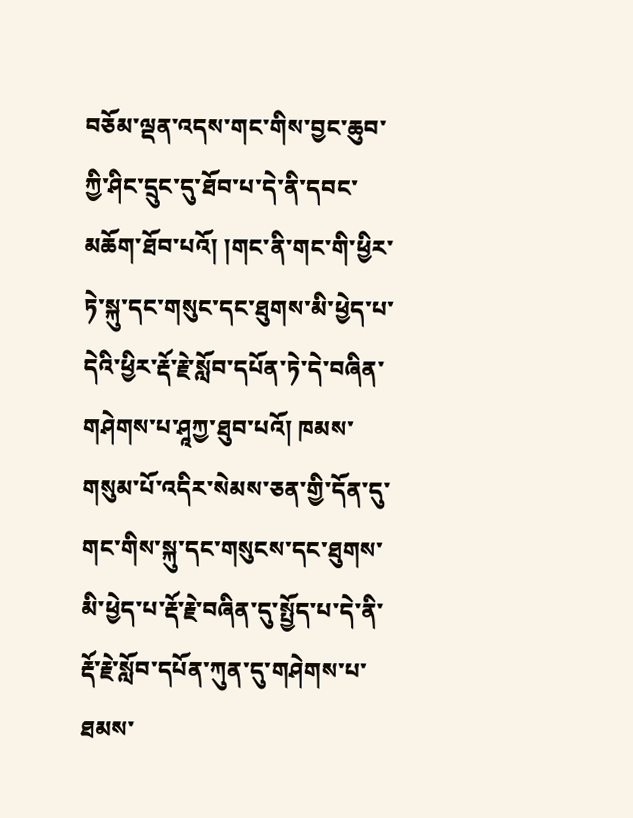བཅོམ་ལྡན་འདས་གང་གིས་བྱང་ཆུབ་ཀྱི་ཤིང་དྲུང་དུ་ཐོབ་པ་དེ་ནི་དབང་མཆོག་ཐོབ་པའོ། །གང་ནི་གང་གི་ཕྱིར་ཏེ་སྐུ་དང་གསུང་དང་ཐུགས་མི་ཕྱེད་པ་དེའི་ཕྱིར་རྡོ་རྗེ་སློབ་དཔོན་ཏེ་དེ་བཞིན་གཤེགས་པ་ཤཱཀྱ་ཐུབ་པའོ། ཁམས་གསུམ་པོ་འདིར་སེམས་ཅན་གྱི་དོན་དུ་གང་གིས་སྐུ་དང་གསུངས་དང་ཐུགས་མི་ཕྱེད་པ་རྡོ་རྗེ་བཞིན་དུ་སྤྱོད་པ་དེ་ནི་རྡོ་རྗེ་སློབ་དཔོན་ཀུན་དུ་གཤེགས་པ་ཐམས་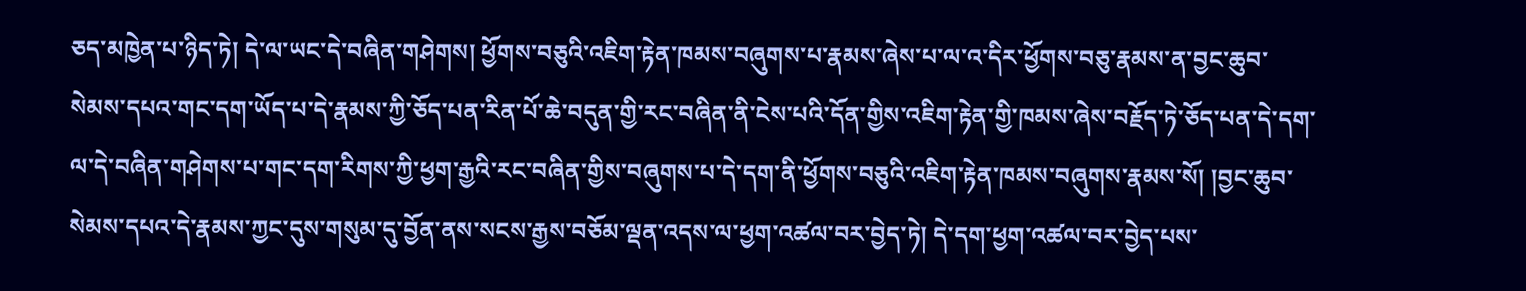ཅད་མཁྱེན་པ་ཉིད་ཏེ། དེ་ལ་ཡང་དེ་བཞིན་གཤེགས། ཕྱོགས་བཅུའི་འཇིག་རྟེན་ཁམས་བཞུགས་པ་རྣམས་ཞེས་པ་ལ་འ་དིར་ཕྱོགས་བཅུ་རྣམས་ན་བྱང་ཆུབ་སེམས་དཔའ་གང་དག་ཡོད་པ་དེ་རྣམས་ཀྱི་ཅོད་པན་རིན་པོ་ཆེ་བདུན་གྱི་རང་བཞིན་ནི་ངེས་པའི་དོན་གྱིས་འཇིག་རྟེན་གྱི་ཁམས་ཞེས་བརྗོད་ཏེ་ཅོད་པན་དེ་དག་ལ་དེ་བཞིན་གཤེགས་པ་གང་དག་རིགས་ཀྱི་ཕྱག་རྒྱའི་རང་བཞིན་གྱིས་བཞུགས་པ་དེ་དག་ནི་ཕྱོགས་བཅུའི་འཇིག་རྟེན་ཁམས་བཞུགས་རྣམས་སོ། །བྱང་ཆུབ་སེམས་དཔའ་དེ་རྣམས་ཀྱང་དུས་གསུམ་དུ་བྱོན་ནས་སངས་རྒྱས་བཅོམ་ལྡན་འདས་ལ་ཕྱག་འཚལ་བར་བྱེད་ཏེ། དེ་དག་ཕྱག་འཚལ་བར་བྱེད་པས་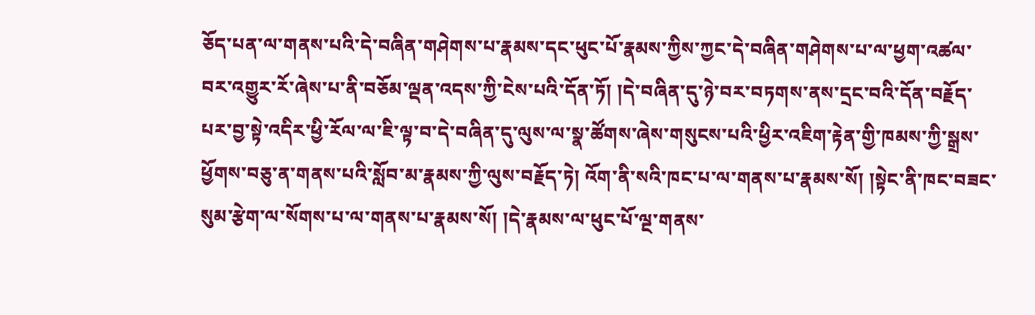ཅོད་པན་ལ་གནས་པའི་དེ་བཞིན་གཤེགས་པ་རྣམས་དང་ཕུང་པོ་རྣམས་ཀྱིས་ཀྱང་དེ་བཞིན་གཤེགས་པ་ལ་ཕྱག་འཚལ་བར་འགྱུར་རོ་ཞེས་པ་ནི་བཅོམ་ལྡན་འདས་ཀྱི་ངེས་པའི་དོན་ཏོ། །དེ་བཞིན་དུ་ཉེ་བར་བཏགས་ནས་དྲང་བའི་དོན་བརྗོད་པར་བྱ་སྟེ་འདིར་ཕྱི་རོལ་ལ་ཇི་ལྟ་བ་དེ་བཞིན་དུ་ལུས་ལ་སྣ་ཚོགས་ཞེས་གསུངས་པའི་ཕྱིར་འཇིག་རྟེན་གྱི་ཁམས་ཀྱི་སྒྲས་ཕྱོགས་བཅུ་ན་གནས་པའི་སློབ་མ་རྣམས་ཀྱི་ལུས་བརྗོད་ཏེ། འོག་ནི་སའི་ཁང་པ་ལ་གནས་པ་རྣམས་སོ། །སྟེང་ནི་ཁང་བཟང་སུམ་རྩེག་ལ་སོགས་པ་ལ་གནས་པ་རྣམས་སོ། །དེ་རྣམས་ལ་ཕུང་པོ་ལྔ་གནས་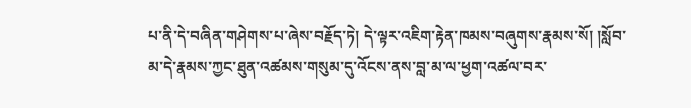པ་ནི་དེ་བཞིན་གཤེགས་པ་ཞེས་བརྗོད་ཏེ། དེ་ལྟར་འཇིག་རྟེན་ཁམས་བཞུགས་རྣམས་སོ། །སློབ་མ་དེ་རྣམས་ཀྱང་ཐུན་འཚམས་གསུམ་དུ་འོངས་ནས་བླ་མ་ལ་ཕྱག་འཚལ་བར་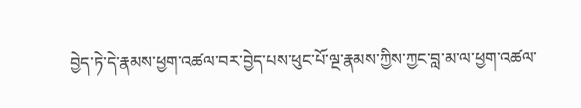བྱེད་ཏེ་དེ་རྣམས་ཕྱག་འཚལ་བར་བྱེད་པས་ཕུང་པོ་ལྔ་རྣམས་ཀྱིས་ཀྱང་བླ་མ་ལ་ཕྱག་འཚལ་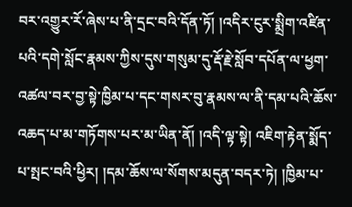བར་འགྱུར་རོ་ཞེས་པ་ནི་དྲང་བའི་དོན་ཏོ། །འདིར་ངུར་སྨྲིག་འཛིན་པའི་དགེ་སློང་རྣམས་ཀྱིས་དུས་གསུམ་དུ་རྡོ་རྗེ་སློབ་དཔོན་ལ་ཕྱག་འཚལ་བར་བྱ་སྟེ་ཁྱིམ་པ་དང་གསར་བུ་རྣམས་ལ་ནི་དམ་པའི་ཆོས་འཆད་པ་མ་གཏོགས་པར་མ་ཡིན་ནོ། །འདི་ལྟ་སྟེ། འཇིག་རྟེན་སྨོད་པ་སྤང་བའི་ཕྱིར། །དམ་ཆོས་ལ་སོགས་མདུན་བདར་ཏེ། །ཁྱིམ་པ་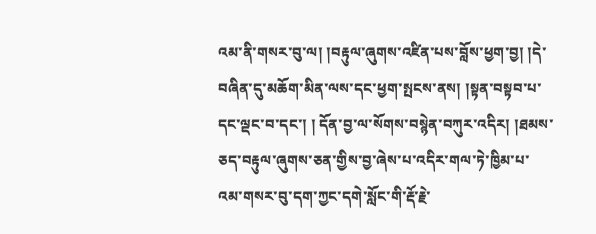འམ་ནི་གསར་བུ་ལ། །བརྟུལ་ཞུགས་འཛིན་པས་བློས་ཕྱག་བྱ། །དེ་བཞིན་དུ་མཆོག་མིན་ལས་དང་ཕྱག་སྤངས་ནས། །སྟན་བསྟབ་པ་དང་ལྡང་བ་དང་། ། དོན་བྱ་ལ་སོགས་བསྙེན་བཀུར་འདིར། །ཐམས་ཅད་བརྟུལ་ཞུགས་ཅན་གྱིས་བྱ་ཞེས་པ་འདིར་གལ་ཏེ་ཁྱིམ་པ་འམ་གསར་བུ་དག་ཀྱང་དགེ་སློང་གི་རྡོ་རྗེ་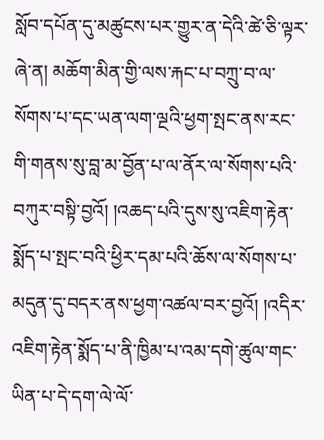སློབ་དཔོན་དུ་མཚུངས་པར་གྱུར་ན་དེའི་ཚེ་ཅི་ལྟར་ཞེ་ན། མཆོག་མིན་གྱི་ལས་རྐང་པ་བཀྲུ་བ་ལ་སོགས་པ་དང་ཡན་ལག་ལྔའི་ཕྱག་སྤང་ནས་རང་གི་གནས་སུ་བླ་མ་བྱོན་པ་ལ་ནོར་ལ་སོགས་པའི་བཀུར་བསྟི་བྱའོ། །འཆད་པའི་དུས་སུ་འཇིག་རྟེན་སྨོད་པ་སྤང་བའི་ཕྱིར་དམ་པའི་ཆོས་ལ་སོགས་པ་མདུན་དུ་བདར་ནས་ཕྱག་འཚལ་བར་བྱའོ། །འདིར་འཇིག་རྟེན་སྨོད་པ་ནི་ཁྱིམ་པ་འམ་དགེ་ཚུལ་གང་ཡིན་པ་དེ་དག་ལེ་ལོ་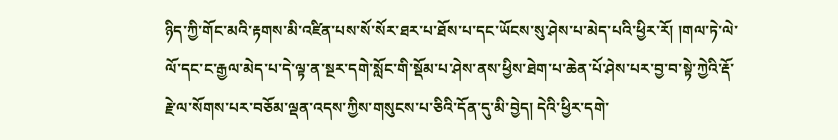ཉིད་ཀྱི་གོང་མའི་རྟགས་མི་འཛིན་པས་སོ་སོར་ཐར་པ་ཐོས་པ་དང་ཡོངས་སུ་ཤེས་པ་མེད་པའི་ཕྱིར་རོ། །གལ་ཏེ་ལེ་ལོ་དང་ང་རྒྱལ་མེད་པ་དེ་ལྟ་ན་སྔར་དགེ་སློང་གི་སྡོམ་པ་ཤེས་ནས་ཕྱིས་ཐེག་པ་ཆེན་པོ་ཤེས་པར་བྱ་བ་སྟེ་ཀྱེའི་རྡོ་རྗེ་ལ་སོགས་པར་བཅོམ་ལྡན་འདས་ཀྱིས་གསུངས་པ་ཅིའི་དོན་དུ་མི་བྱེད། དེའི་ཕྱིར་དགེ་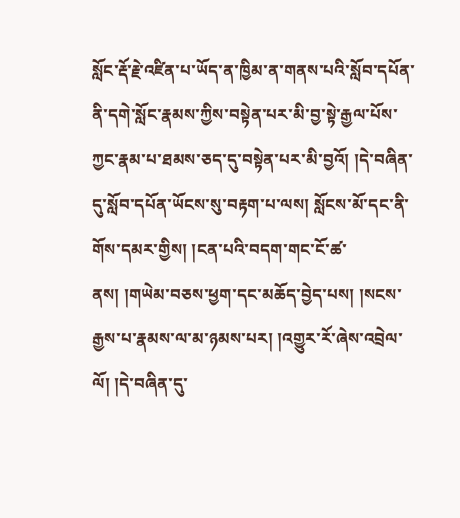སློང་རྡོ་རྗེ་འཛིན་པ་ཡོད་ན་ཁྱིམ་ན་གནས་པའི་སློབ་དཔོན་ནི་དགེ་སློང་རྣམས་ཀྱིས་བསྟེན་པར་མི་བྱ་སྟེ་རྒྱལ་པོས་ཀྱང་རྣམ་པ་ཐམས་ཅད་དུ་བསྟེན་པར་མི་བྱའོ། །དེ་བཞིན་དུ་སློབ་དཔོན་ཡོངས་སུ་བརྟག་པ་ལས། སློངས་མོ་དང་ནི་གོས་དམར་གྱིས། །ངན་པའི་བདག་གང་ངོ་ཚ་ནས། །གཡེམ་བཅས་ཕྱག་དང་མཆོད་བྱེད་པས། །སངས་རྒྱས་པ་རྣམས་ལ་མ་ཉམས་པར། །འགྱུར་རོ་ཞེས་འབྲེལ་ལོ། །དེ་བཞིན་དུ་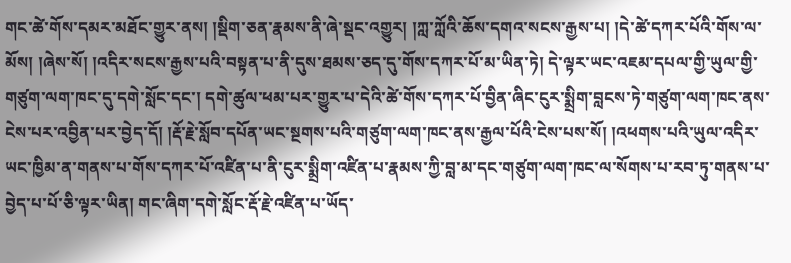གང་ཚེ་གོས་དམར་མཐོང་གྱུར་ནས། །སྡིག་ཅན་རྣམས་ནི་ཞེ་སྡང་འགྱུར། །ཀླ་ཀློའི་ཆོས་དགའ་སངས་རྒྱས་པ། །དེ་ཚེ་དཀར་པོའི་གོས་ལ་མོས། །ཞེས་སོ། །འདིར་སངས་རྒྱས་པའི་བསྟན་པ་ནི་དུས་ཐམས་ཅད་དུ་གོས་དཀར་པོ་མ་ཡིན་ཏེ། དེ་ལྟར་ཡང་འཇམ་དཔལ་གྱི་ཡུལ་གྱི་གཙུག་ལག་ཁང་དུ་དགེ་སློང་དང་། དགེ་ཚུལ་ཕམ་པར་གྱུར་པ་དེའི་ཚེ་གོས་དཀར་པོ་བྱིན་ཞིང་ངུར་སྨྲིག་བླངས་ཏེ་གཙུག་ལག་ཁང་ནས་ངེས་པར་འབྱིན་པར་བྱེད་དོ། །རྡོ་རྗེ་སློབ་དཔོན་ཡང་སྔགས་པའི་གཙུག་ལག་ཁང་ནས་རྒྱལ་པོའི་ངེས་པས་སོ། །འཕགས་པའི་ཡུལ་འདིར་ཡང་ཁྱིམ་ན་གནས་པ་གོས་དཀར་པོ་འཛིན་པ་ནི་ངུར་སྨྲིག་འཛིན་པ་རྣམས་ཀྱི་བླ་མ་དང་གཙུག་ལག་ཁང་ལ་སོགས་པ་རབ་ཏུ་གནས་པ་བྱེད་པ་པོ་ཅི་ལྟར་ཡིན། གང་ཞིག་དགེ་སློང་རྡོ་རྗེ་འཛིན་པ་ཡོད་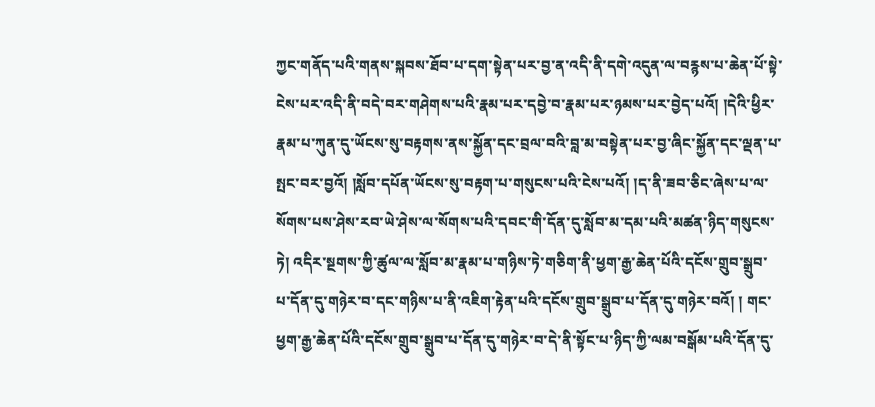ཀྱང་གནོད་པའི་གནས་སྐབས་ཐོབ་པ་དག་སྟེན་པར་བྱ་ན་འདི་ནི་དགེ་འདུན་ལ་བརྙས་པ་ཆེན་པོ་སྟེ་ངེས་པར་འདི་ནི་བདེ་བར་གཤེགས་པའི་རྣམ་པར་དབྱེ་བ་རྣམ་པར་ཉམས་པར་བྱེད་པའོ། །དེའི་ཕྱིར་རྣམ་པ་ཀུན་དུ་ཡོངས་སུ་བརྟགས་ནས་སྐྱོན་དང་བྲལ་བའི་བླ་མ་བསྟེན་པར་བྱ་ཞིང་སྐྱོན་དང་ལྡན་པ་སྤང་བར་བྱའོ། །སློབ་དཔོན་ཡོངས་སུ་བརྟག་པ་གསུངས་པའི་ངེས་པའོ། །ད་ནི་ཟབ་ཅིང་ཞེས་པ་ལ་སོགས་པས་ཤེས་རབ་ཡེ་ཤེས་ལ་སོགས་པའི་དབང་གི་དོན་དུ་སློབ་མ་དམ་པའི་མཚན་ཉིད་གསུངས་ཏེ། འདིར་སྔགས་ཀྱི་ཚུལ་ལ་སློབ་མ་རྣམ་པ་གཉིས་ཏེ་གཅིག་ནི་ཕྱག་རྒྱ་ཆེན་པོའི་དངོས་གྲུབ་སྒྲུབ་པ་དོན་དུ་གཉེར་བ་དང་གཉིས་པ་ནི་འཇིག་རྟེན་པའི་དངོས་གྲུབ་སྒྲུབ་པ་དོན་དུ་གཉེར་བའོ། ། གང་ཕྱག་རྒྱ་ཆེན་པོའི་དངོས་གྲུབ་སྒྲུབ་པ་དོན་དུ་གཉེར་བ་དེ་ནི་སྟོང་པ་ཉིད་ཀྱི་ལམ་བསྒོམ་པའི་དོན་དུ་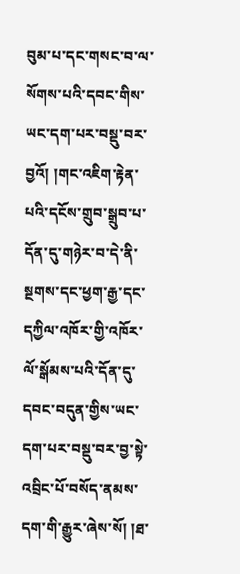བུམ་པ་དང་གསང་བ་ལ་སོགས་པའི་དབང་གིས་ཡང་དག་པར་བསྡུ་བར་བྱའོ། །གང་འཇིག་རྟེན་པའི་དངོས་གྲུབ་སྒྲུབ་པ་དོན་དུ་གཉེར་བ་དེ་ནི་སྔགས་དང་ཕྱག་རྒྱ་དང་དཀྱིལ་འཁོར་གྱི་འཁོར་ལོ་སྒོམས་པའི་དོན་དུ་དབང་བདུན་གྱིས་ཡང་དག་པར་བསྡུ་བར་བྱ་སྟེ་འབྲིང་པོ་བསོད་ནམས་དག་གི་རྒྱུར་ཞེས་སོ། །ཐ་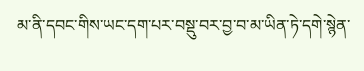མ་ནི་དབང་གིས་ཡང་དག་པར་བསྡུ་བར་བྱ་བ་མ་ཡིན་ཏེ་དགེ་སྙེན་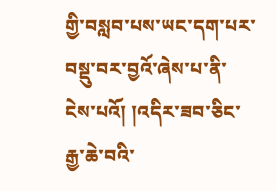གྱི་བསླབ་པས་ཡང་དག་པར་བསྡུ་བར་བྱའོ་ཞེས་པ་ནི་ངེས་པའོ། །འདིར་ཟབ་ཅིང་རྒྱ་ཆེ་བའི་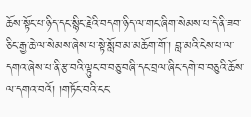ཆོས་སྟོང་པ་ཉིད་དང་སྙིང་རྗེའི་བདག་ཉིད་ལ་གང་ཞིག་སེམས་པ་དེ་ནི་ཟབ་ཅིང་རྒྱ་ཆེ་ལ་སེམས་ཞེས་པ་སྟེ་སློབ་མ་མཆོག་གོ་། བླ་མའི་ངེས་པ་ལ་དགའ་ཞེས་པ་ནི་རྩ་བའི་ལྟུང་བ་བཅུ་བཞི་དང་བྲལ་ཞིང་དགེ་བ་བཅུའི་ཆོས་ལ་དགའ་བའོ། །གཏོང་བའི་ངང་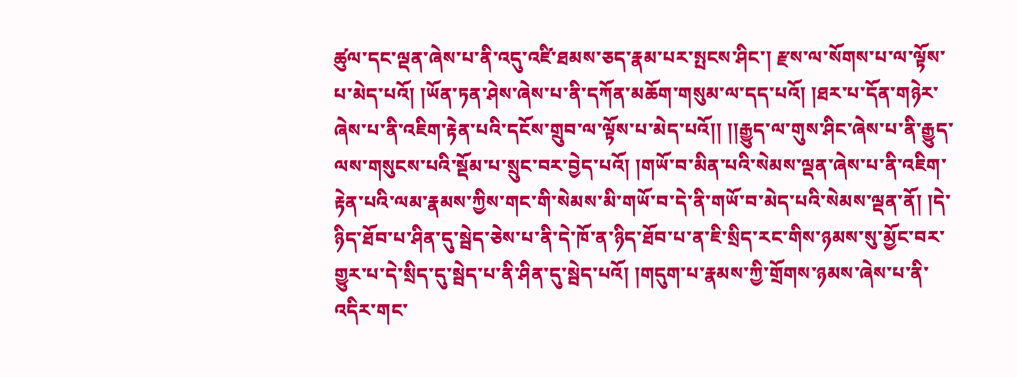ཚུལ་དང་ལྡན་ཞེས་པ་ནི་འདུ་འཛི་ཐམས་ཅད་རྣམ་པར་སྤངས་ཤིང་། རྫས་ལ་སོགས་པ་ལ་ལྟོས་པ་མེད་པའོ། །ཡོན་ཏན་ཤེས་ཞེས་པ་ནི་དཀོན་མཆོག་གསུམ་ལ་དད་པའོ། །ཐར་པ་དོན་གཉེར་ཞེས་པ་ནི་འཇིག་རྟེན་པའི་དངོས་གྲུབ་ལ་ལྟོས་པ་མེད་པའོ།། །།རྒྱུད་ལ་གུས་ཤིང་ཞེས་པ་ནི་རྒྱུད་ལས་གསུངས་པའི་སྡོམ་པ་སྲུང་བར་བྱེད་པའོ། །གཡོ་བ་མིན་པའི་སེམས་ལྡན་ཞེས་པ་ནི་འཇིག་རྟེན་པའི་ལམ་རྣམས་ཀྱིས་གང་གི་སེམས་མི་གཡོ་བ་དེ་ནི་གཡོ་བ་མེད་པའི་སེམས་ལྡན་ནོ། །དེ་ཉིད་ཐོབ་པ་ཤིན་དུ་སྦེད་ཅེས་པ་ནི་དེ་ཁོ་ན་ཉིད་ཐོབ་པ་ན་ཇི་སྲིད་རང་གིས་ཉམས་སུ་མྱོང་བར་གྱུར་པ་དེ་སྲིད་དུ་སྦེད་པ་ནི་ཤིན་དུ་སྦེད་པའོ། །གདུག་པ་རྣམས་ཀྱི་གྲོགས་ཉམས་ཞེས་པ་ནི་འདིར་གང་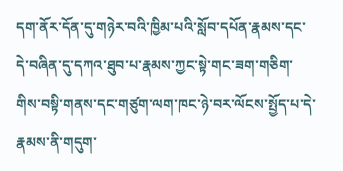དག་ནོར་དོན་དུ་གཉེར་བའི་ཁྱིམ་པའི་སློབ་དཔོན་རྣམས་དང་དེ་བཞིན་དུ་དཀའ་ཐུབ་པ་རྣམས་ཀྱང་སྟེ་གང་ཟག་གཅིག་གིས་བསྟི་གནས་དང་གཙུག་ལག་ཁང་ཉེ་བར་ལོངས་སྤྱོད་པ་དེ་རྣམས་ནི་གདུག་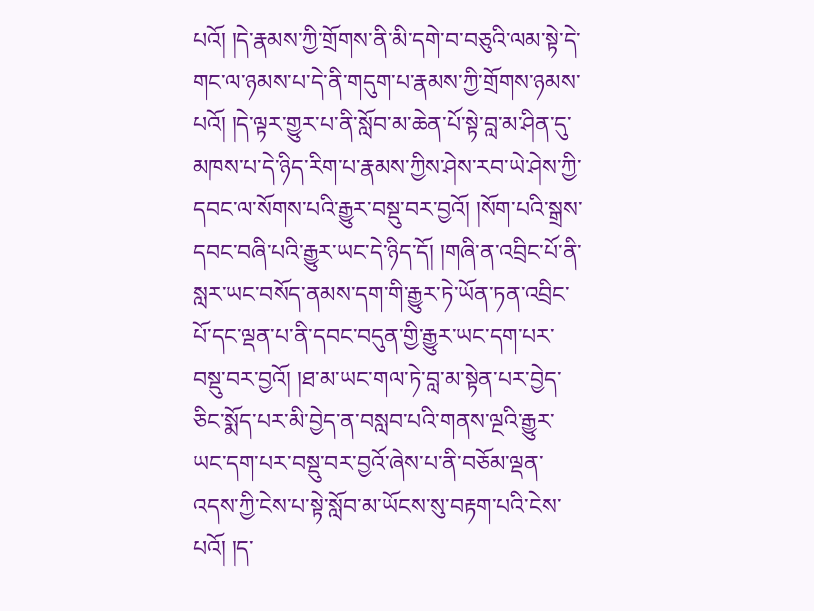པའོ། །དེ་རྣམས་ཀྱི་གྲོགས་ནི་མི་དགེ་བ་བཅུའི་ལམ་སྟེ་དེ་གང་ལ་ཉམས་པ་དེ་ནི་གདུག་པ་རྣམས་ཀྱི་གྲོགས་ཉམས་པའོ། །དེ་ལྟར་གྱུར་པ་ནི་སློབ་མ་ཆེན་པོ་སྟེ་བླ་མ་ཤིན་དུ་མཁས་པ་དེ་ཉིད་རིག་པ་རྣམས་ཀྱིས་ཤེས་རབ་ཡེ་ཤེས་ཀྱི་དབང་ལ་སོགས་པའི་རྒྱུར་བསྡུ་བར་བྱའོ། །སོག་པའི་སྒྲས་དབང་བཞི་པའི་རྒྱུར་ཡང་དེ་ཉིད་དོ། །གཞི་ན་འབྲིང་པོ་ནི་སླར་ཡང་བསོད་ནམས་དག་གི་རྒྱུར་ཏེ་ཡོན་ཏན་འབྲིང་པོ་དང་ལྡན་པ་ནི་དབང་བདུན་གྱི་རྒྱུར་ཡང་དག་པར་བསྡུ་བར་བྱའོ། །ཐ་མ་ཡང་གལ་ཏེ་བླ་མ་སྟེན་པར་བྱེད་ཅིང་སྨོད་པར་མི་བྱེད་ན་བསླབ་པའི་གནས་ལྔའི་རྒྱུར་ཡང་དག་པར་བསྡུ་བར་བྱའོ་ཞེས་པ་ནི་བཅོམ་ལྡན་འདས་ཀྱི་ངེས་པ་སྟེ་སློབ་མ་ཡོངས་སུ་བརྟག་པའི་ངེས་པའོ། །ད་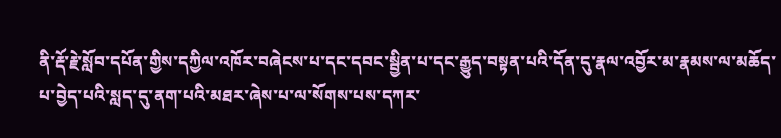ནི་རྡོ་རྗེ་སློབ་དཔོན་གྱིས་དཀྱིལ་འཁོར་བཞེངས་པ་དང་དབང་སྦྱིན་པ་དང་རྒྱུད་བསྟན་པའི་དོན་དུ་རྣལ་འབྱོར་མ་རྣམས་ལ་མཆོད་པ་བྱེད་པའི་སླད་དུ་ནག་པའི་མཐར་ཞེས་པ་ལ་སོགས་པས་དཀར་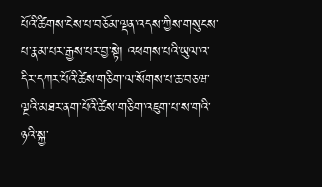པོའི་ཚིགས་ངེས་པ་བཅོམ་ལྡན་འདས་ཀྱིས་གསུངས་པ་རྣམ་པར་རྒྱས་པར་བྱ་སྟེ། འཕགས་པའི་ཡུལ་འ་དིར་དཀར་པོའི་ཚེས་གཅིག་ལ་སོགས་པ་ཆ་བཅཝ་ལྔའི་མཐར་ནག་པོའི་ཚེས་གཅིག་འཇུག་པ་ས་གའི་ཉའི་སྐྱ་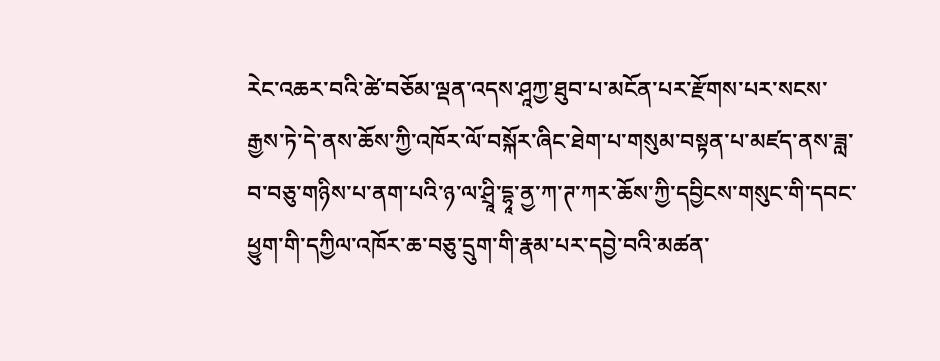རེང་འཆར་བའི་ཚེ་བཅོམ་ལྡན་འདས་ཤཱཀྱ་ཐུབ་པ་མངོན་པར་རྫོགས་པར་སངས་རྒྱས་ཏེ་དེ་ནས་ཆོས་ཀྱི་འཁོར་ལོ་བསྐོར་ཞིང་ཐེག་པ་གསུམ་བསྟན་པ་མཛད་ནས་ཟླ་བ་བཅུ་གཉིས་པ་ནག་པའི་ཉ་ལ་ཤྲཱི་དྷཱ་ནྱ་ཀ་ཊ་ཀར་ཆོས་ཀྱི་དབྱིངས་གསུང་གི་དབང་ཕྱུག་གི་དཀྱིལ་འཁོར་ཆ་བཅུ་དྲུག་གི་རྣམ་པར་དབྱེ་བའི་མཚན་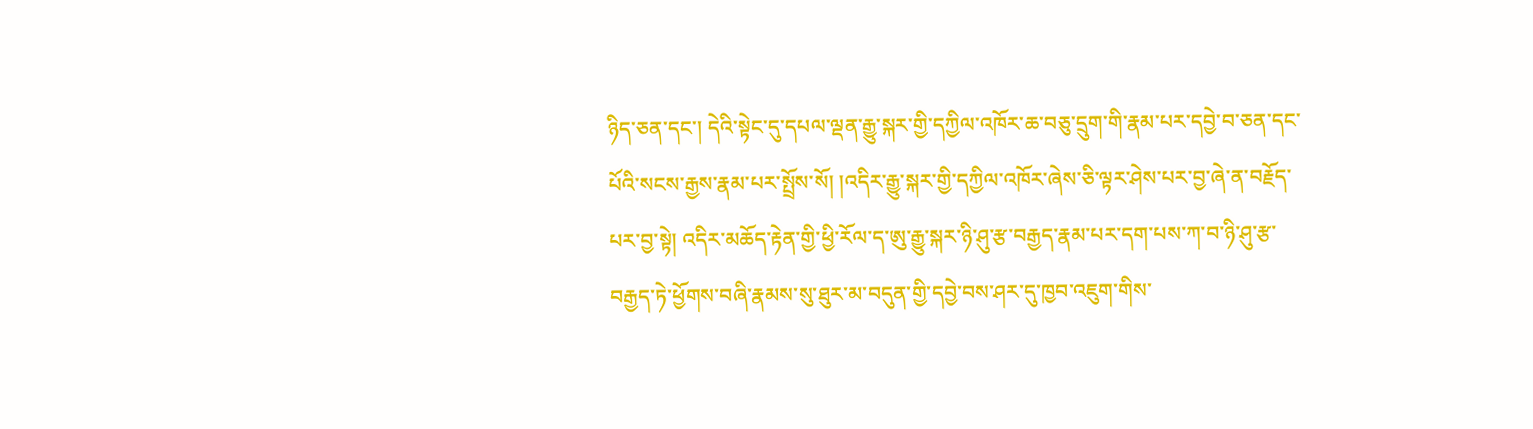ཉིད་ཅན་དང་། དེའི་སྟེང་དུ་དཔལ་ལྡན་རྒྱུ་སྐར་གྱི་དཀྱིལ་འཁོར་ཆ་བཅུ་དྲུག་གི་རྣམ་པར་དབྱེ་བ་ཅན་དང་པོའི་སངས་རྒྱས་རྣམ་པར་སྤྲོས་སོ། །འདིར་རྒྱུ་སྐར་གྱི་དཀྱིལ་འཁོར་ཞེས་ཅི་ལྟར་ཤེས་པར་བྱ་ཞེ་ན་བརྗོད་པར་བྱ་སྟེ། འདིར་མཆོད་རྟེན་གྱི་ཕྱི་རོལ་ད་ཨུ་རྒྱུ་སྐར་ཉི་ཤུ་རྩ་བརྒྱད་རྣམ་པར་དག་པས་ཀ་བ་ཉི་ཤུ་རྩ་བརྒྱད་ཏེ་ཕྱོགས་བཞི་རྣམས་སུ་ཐུར་མ་བདུན་གྱི་དབྱེ་བས་ཤར་དུ་ཁྱབ་འཇུག་གིས་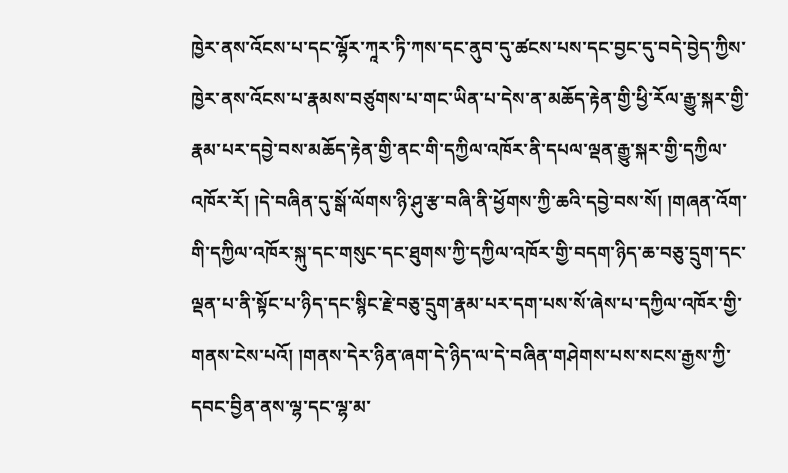ཁྱེར་ནས་འོངས་པ་དང་ལྷོར་ཀཱར་ཏི་ཀས་དང་ནུབ་དུ་ཚངས་པས་དང་བྱང་དུ་བདེ་བྱེད་ཀྱིས་ཁྱེར་ནས་འོངས་པ་རྣམས་བཙུགས་པ་གང་ཡིན་པ་དེས་ན་མཆོད་རྟེན་གྱི་ཕྱི་རོལ་རྒྱུ་སྐར་གྱི་རྣམ་པར་དབྱེ་བས་མཆོད་རྟེན་གྱི་ནང་གི་དཀྱིལ་འཁོར་ནི་དཔལ་ལྡན་རྒྱུ་སྐར་གྱི་དཀྱིལ་འཁོར་རོ། །དེ་བཞིན་དུ་སྒོ་ལོགས་ཉི་ཤུ་རྩ་བཞི་ནི་ཕྱོགས་ཀྱི་ཆའི་དབྱེ་བས་སོ། །གཞན་འོག་གི་དཀྱིལ་འཁོར་སྐུ་དང་གསུང་དང་ཐུགས་ཀྱི་དཀྱིལ་འཁོར་གྱི་བདག་ཉིད་ཆ་བཅུ་དྲུག་དང་ལྡན་པ་ནི་སྟོང་པ་ཉིད་དང་སྙིང་རྗེ་བཅུ་དྲུག་རྣམ་པར་དག་པས་སོ་ཞེས་པ་དཀྱིལ་འཁོར་གྱི་གནས་ངེས་པའོ། །གནས་དེར་ཉིན་ཞག་དེ་ཉིད་ལ་དེ་བཞིན་གཤེགས་པས་སངས་རྒྱས་ཀྱི་དབང་བྱིན་ནས་ལྷ་དང་ལྷ་མ་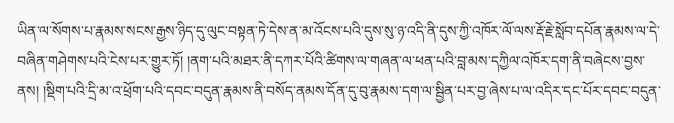ཡིན་ལ་སོགས་པ་རྣམས་སངས་རྒྱས་ཉིད་དུ་ལུང་བསྟན་ཏེ་དེས་ན་མ་འོངས་པའི་དུས་སུ་ཉ་འདི་ནི་དུས་ཀྱི་འཁོར་ལོ་ལས་རྡོ་རྗེ་སློབ་དཔོན་རྣམས་ལ་དེ་བཞིན་གཤེགས་པའི་ངེས་པར་གྱུར་ཏོ། །ནག་པའི་མཐར་ནི་དཀར་པོའི་ཚིགས་ལ་གཞན་ལ་ཕན་པའི་བླ་མས་དཀྱིལ་འཁོར་དག་ནི་བཞེངས་བྱས་ནས། །སྡིག་པའི་དྲི་མ་འ་ཕྲོག་པའི་དབང་བདུན་རྣམས་ནི་བསོད་ནམས་དོན་དུ་བུ་རྣམས་དག་ལ་སྦྱིན་པར་བྱ་ཞེས་པ་ལ་འདིར་དང་པོར་དབང་བདུན་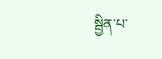སྦྱིན་པ་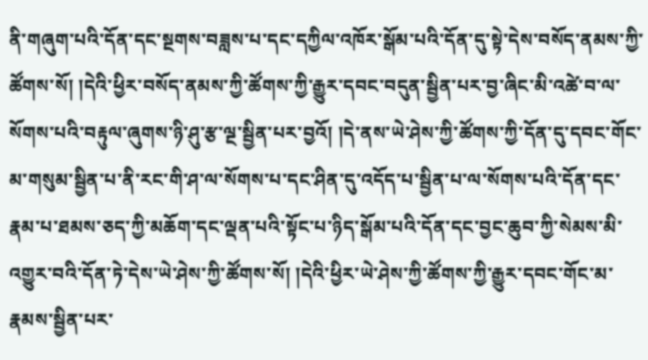ནི་གཞུག་པའི་དོན་དང་སྔགས་བཟླས་པ་དང་དཀྱིལ་འཁོར་སྒོམ་པའི་དོན་དུ་སྟེ་དེས་བསོད་ནམས་ཀྱི་ཚོགས་སོ། །དེའི་ཕྱིར་བསོད་ནམས་ཀྱི་ཚོགས་ཀྱི་རྒྱུར་དབང་བདུན་སྦྱིན་པར་བྱ་ཞིང་མི་འཚེ་བ་ལ་སོགས་པའི་བརྟུལ་ཞུགས་ཉི་ཤུ་རྩ་ལྔ་སྦྱིན་པར་བྱའོ། །དེ་ནས་ཡེ་ཤེས་ཀྱི་ཚོགས་ཀྱི་དོན་དུ་དབང་གོང་མ་གསུམ་སྦྱིན་པ་ནི་རང་གི་ཤ་ལ་སོགས་པ་དང་ཤིན་དུ་འདོད་པ་སྦྱིན་པ་ལ་སོགས་པའི་དོན་དང་རྣམ་པ་ཐམས་ཅད་ཀྱི་མཆོག་དང་ལྡན་པའི་སྟོང་པ་ཉིད་སྒོམ་པའི་དོན་དང་བྱང་ཆུབ་ཀྱི་སེམས་མི་འགྱུར་བའི་དོན་ཏེ་དེས་ཡེ་ཤེས་ཀྱི་ཚོགས་སོ། །དེའི་ཕྱིར་ཡེ་ཤེས་ཀྱི་ཚོགས་ཀྱི་རྒྱུར་དབང་གོང་མ་རྣམས་སྦྱིན་པར་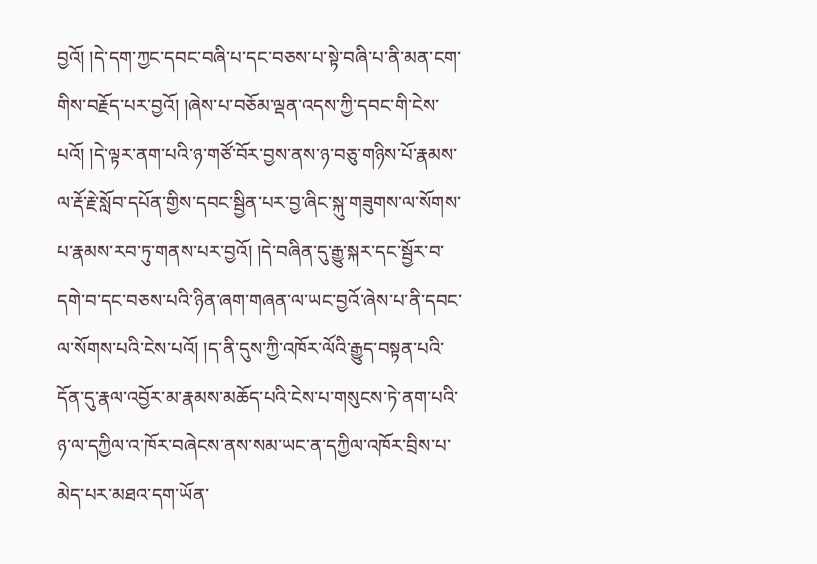བྱའོ། །དེ་དག་ཀྱང་དབང་བཞི་པ་དང་བཅས་པ་སྟེ་བཞི་པ་ནི་མན་ངག་གིས་བརྗོད་པར་བྱའོ། །ཞེས་པ་བཅོམ་ལྡན་འདས་ཀྱི་དབང་གི་ངེས་པའོ། །དེ་ལྟར་ནག་པའི་ཉ་གཙོ་བོར་བྱས་ནས་ཉ་བཅུ་གཉིས་པོ་རྣམས་ལ་རྡོ་རྗེ་སློབ་དཔོན་གྱིས་དབང་སྦྱིན་པར་བྱ་ཞིང་སྐུ་གཟུགས་ལ་སོགས་པ་རྣམས་རབ་ཏུ་གནས་པར་བྱའོ། །དེ་བཞིན་དུ་རྒྱུ་སྐར་དང་སྦྱོར་བ་དགེ་བ་དང་བཅས་པའི་ཉིན་ཞག་གཞན་ལ་ཡང་བྱའོ་ཞེས་པ་ནི་དབང་ལ་སོགས་པའི་ངེས་པའོ། །ད་ནི་དུས་ཀྱི་འཁོར་ལོའི་རྒྱུད་བསྟན་པའི་དོན་དུ་རྣལ་འབྱོར་མ་རྣམས་མཆོད་པའི་ངེས་པ་གསུངས་ཏེ་ནག་པའི་ཉ་ལ་དཀྱིལ་འ་ཁོར་བཞེངས་ནས་སམ་ཡང་ན་དཀྱིལ་འཁོར་བྲིས་པ་མེད་པར་མཐའ་དག་ཡོན་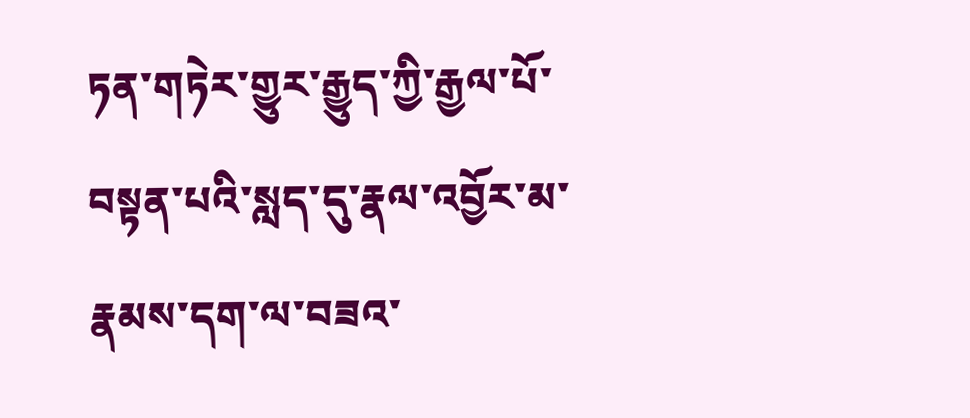ཏན་གཏེར་གྱུར་རྒྱུད་ཀྱི་རྒྱལ་པོ་བསྟན་པའི་སླད་དུ་རྣལ་འབྱོར་མ་རྣམས་དག་ལ་བཟའ་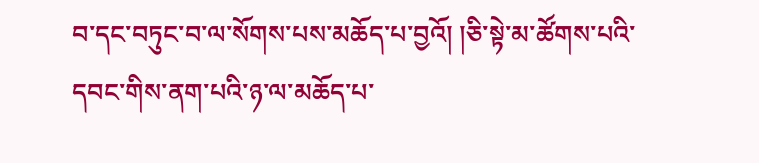བ་དང་བཏུང་བ་ལ་སོགས་པས་མཆོད་པ་བྱའོ། །ཅི་སྟེ་མ་ཚོགས་པའི་དབང་གིས་ནག་པའི་ཉ་ལ་མཆོད་པ་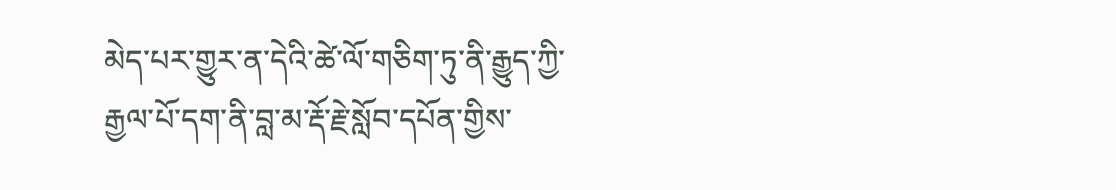མེད་པར་གྱུར་ན་དེའི་ཚེ་ལོ་གཅིག་ཏུ་ནི་རྒྱུད་ཀྱི་རྒྱལ་པོ་དག་ནི་བླ་མ་རྡོ་རྗེ་སློབ་དཔོན་གྱིས་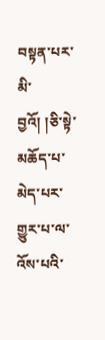བསྟན་པར་མི་བྱའོ། །ཅི་སྟེ་མཆོད་པ་མེད་པར་གྱུར་པ་ལ་འོས་པའི་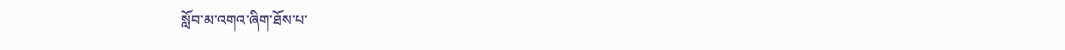སློབ་མ་འགའ་ཞིག་ཐོས་པ་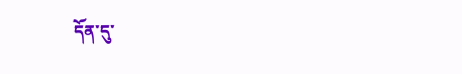དོན་དུ་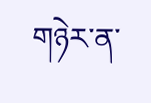གཉེར་ན་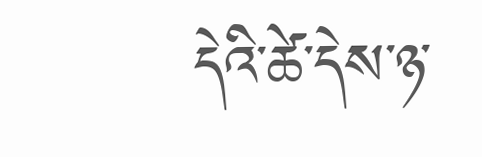དེའི་ཚེ་དེས་ཉ་